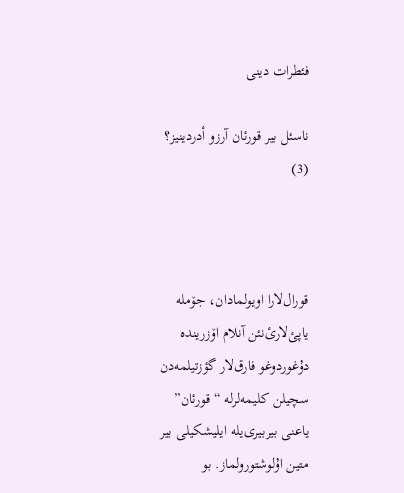فئطرات دینی

ناسئل بیر قورئان آرزو أدردینیز؟ (3)



قورال‌لارا اویولمادان، جۆملە یاپئ‌لارئ‌نئن آنلام اۆزریندە دۇغوردوغو فارق‌لار گؤزتیلمەدن سچیلن کلیمەلرلە “قورئان” یاعنی بیربیری‌یلە ایلیشکیلی بیر متین اۇلوشتورولماز. بو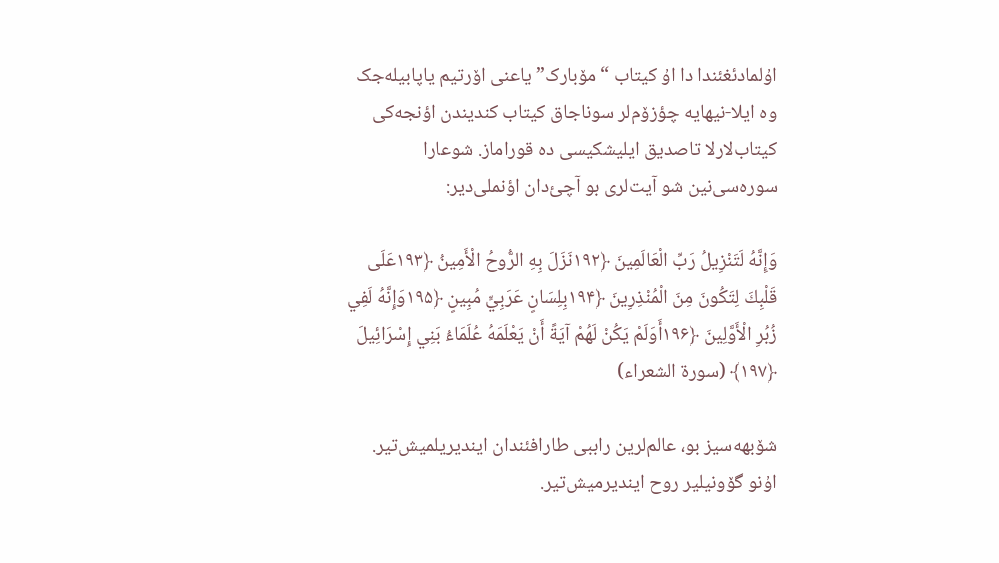اۇلمادئغئندا دا اۇ کیتاب “مۆبارک” یاعنی اۆرتیم یاپابیلەجک وە ایلا-نیهایە چؤزۆم‌لر سوناجاق کیتاب کندیندن اؤنجەکی کیتاب‌لارلا تاصدیق ایلیشکیسی دە قوراماز. شوعارا سورەسی‌نین شو آیت‌لری بو آچئ‌دان اؤنملی‌دیر:

وَإِنَّهُ لَتَنْزِيلُ رَبِّ الْعَالَمِينَ ﴿۱۹۲نَزَلَ بِهِ الرُّوحُ الْأَمِينُ ﴿۱۹۳عَلَى قَلْبِكَ لِتَكُونَ مِنَ الْمُنْذِرِينَ ﴿۱۹۴بِلِسَانٍ عَرَبِيٍّ مُبِينٍ ﴿۱۹۵وَإِنَّهُ لَفِي زُبُرِ الْأَوَّلِينَ ﴿۱۹۶أَوَلَمْ يَكُنْ لَهُمْ آيَةً أَنْ يَعْلَمَهُ عُلَمَاءُ بَنِي إِسْرَائِيلَ ﴿۱۹۷﴾ (سورة الشعراء)

شۆبهەسیز بو، عالم‌لرین راببی طارافئندان ایندیریلمیش‌تیر. اۇنو گۆونیلیر روح ایندیرمیش‌تیر.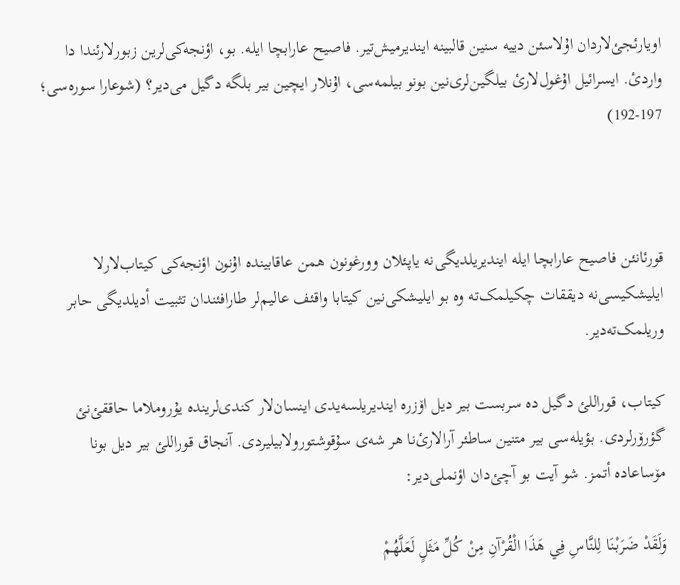اویارئجئ‌لاردان اۇلاسئن دییە سنین قالبینە ایندیرمیش‌تیر. فاصیح عارابچا ایلە. بو، اؤنجەکی‌لرین زبورلارئندا دا واردئ. ایسرائیل اۇغول‌لارئ بیلگین‌لری‌نین بونو بیلمەسی، اۇنلار ایچین بیر بلگە دگیل می‌دیر؟ (شوعارا سورەسی؛ 197-192)



قورئانئن فاصیح عارابچا ایلە ایندیریلدیگی‌نە یاپئلان وورغونون همن عاقابیندە اۇنون اؤنجەکی کیتاب‌لارلا ایلیشکیسی‌نە دیققات چکیلمک‌تە وە بو ایلیشکی‌نین کیتابا واقئف عالیم‌لر طارافئندان تثبیت أدیلدیگی حابر وریلمک‌تەدیر.

کیتاب، قوراللئ دگیل دە سربست بیر دیل اۆزرە ایندیریلسەیدی اینسان‌لار کندی‌لریندە یۇروملاما حاققئ‌نئ گؤرۆرلردی. بؤیلەسی بیر متنین ساطئر آرالارئ‌نا هر شەی سۇقوشتورولابیلیردی. آنجاق قوراللئ بیر دیل بونا مۆساعادە أتمز. شو آیت بو آچئ‌دان اؤنملی‌دیر:

وَلَقَدْ ضَرَبْنَا لِلنَّاسِ فِي هَذَا الْقُرْآنِ مِنْ كُلِّ مَثَلٍ لَعَلَّهُمْ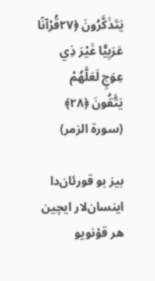يَتَذَكَّرُونَ ﴿۲۷قُرْآنًا عَرَبِيًّا غَيْرَ ذِي عِوَجٍ لَعَلَّهُمْ يَتَّقُونَ ﴿۲۸﴾ (سورة الزمر)

بیز بو قورئان‌دا اینسان‌لار ایچین هر قۇنویو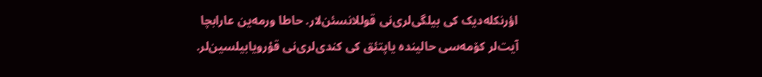اؤرنکلەدیک کی بیلگی‌لری‌نی قوللانسئن‌لار. حاطا ورمەین عارابچا آیت‌لر کۆمەسی حالیندە یاپتئق کی کندی‌لری‌نی قۇرویابیلسین‌لر.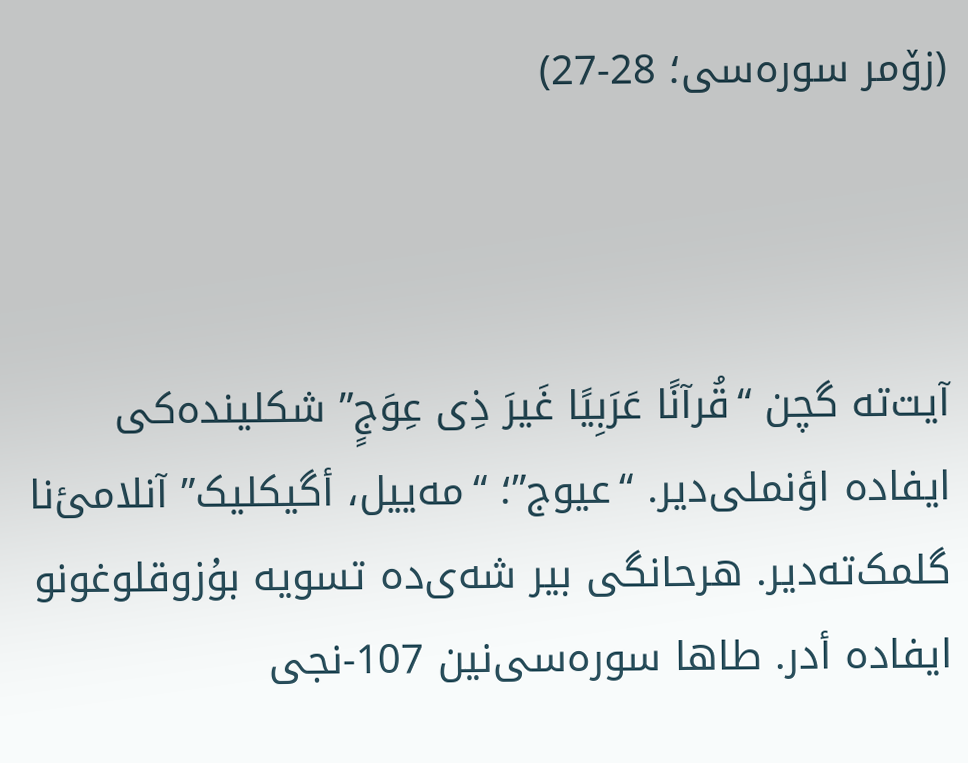(زۆمر سورەسی؛ 28-27)



آیت‌تە گچن “قُرآنًا عَرَبِیًا غَیرَ ذِی عِوَجٍ” شکلیندەکی ایفادە اؤنملی‌دیر. “عیوج”؛ “مەییل، أگیکلیک” آنلامئ‌نا گلمک‌تەدیر. هرحانگی بیر شەی‌دە تسویە بۇزوقلوغونو ایفادە أدر. طاها سورەسی‌نین 107-نجی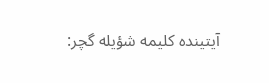آیتیندە کلیمە شؤیلە گچر: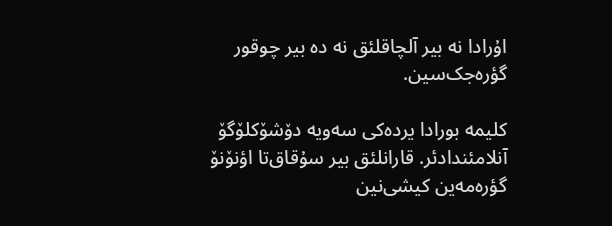اۇرادا نە بیر آلچاقلئق نە دە بیر چوقور گؤرەجک‌سین.

کلیمە بورادا یردەکی سەویە دۆشۆکلۆگۆ آنلامئندادئر. قارانلئق بیر سۇقاق‌تا اؤنۆنۆ گؤرەمەین کیشی‌نین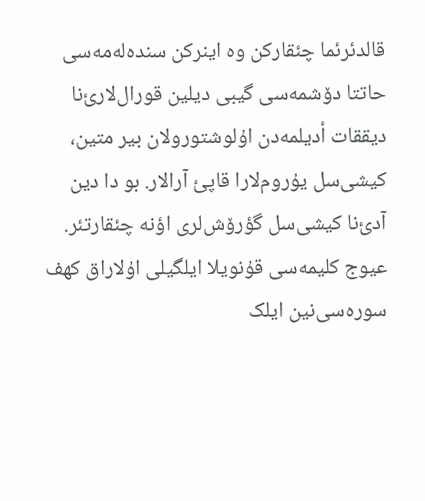قالدئرئما چئقارکن وە اینرکن سندەلەمەسی حاتتا دۆشمەسی گیبی دیلین قورال‌لارئ‌نا دیققات أدیلمەدن اۇلوشتورولان بیر متین، کیشی‌سل یۇروم‌لارا قاپئ آرالار. بو دا دین آدئ‌نا کیشی‌سل گؤرۆش‌لری اؤنە چئقارتئر. عیوج کلیمەسی قۇنویلا ایلگیلی اۇلاراق کهف سورەسی‌نین ایلک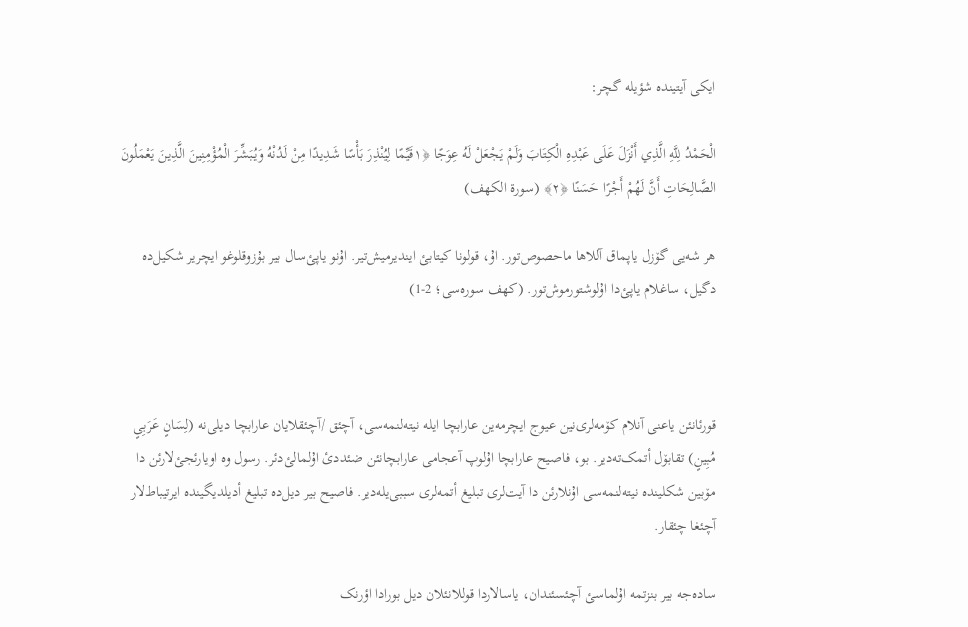ایکی آیتیندە شؤیلە گچر:

الْحَمْدُ لِلَّهِ الَّذِي أَنْزَلَ عَلَى عَبْدِهِ الْكِتَابَ وَلَمْ يَجْعَلْ لَهُ عِوَجًا ﴿۱قَيِّمًا لِيُنْذِرَ بَأْسًا شَدِيدًا مِنْ لَدُنْهُ وَيُبَشِّرَ الْمُؤْمِنِينَ الَّذِينَ يَعْمَلُونَ الصَّالِحَاتِ أَنَّ لَهُمْ أَجْرًا حَسَنًا ﴿۲﴾ (سورة الکهف)

هر شەیی گۆزل یاپماق آللاها ماحصوص‌تور. اۇ، قولونا کیتابئ ایندیرمیش‌تیر. اۇنو یاپئ‌سال بیر بۇزوقلوغو ایچریر شکیل‌دە دگیل، ساغلام یاپئ‌دا اۇلوشتورموش‌تور. (کهف سورەسی؛ 2-1)



قورئانئن یاعنی آنلام کۆمەلری‌نین عیوج ایچرمەین عارابچا ایلە نیتەلنمەسی، آچئق /آچئقلایان عارابچا دیلی‌نە (لِسَانٍ عَرَبِیٍ مُبِینٍ) تقابۆل أتمک‌تەدیر. بو، فاصیح عارابچا اۇلوپ آعجامی عارابچانئن ضئددئ اۇلمالئ‌دئر. رسول وە اویارئجئ‌لارئن دا مۆبین شکلیندە نیتەلنمەسی اۇنلارئن دا آیت‌لری تبلیغ أتمەلری سببی‌یلەدیر. فاصیح بیر دیل‌دە تبلیغ أدیلدیگیندە ایرتیباط‌لار آچئغا چئقار.

سادەجە بیر بنزتمە اۇلماسئ آچئسئندان، یاسالاردا قوللانئلان دیل بورادا اؤرنک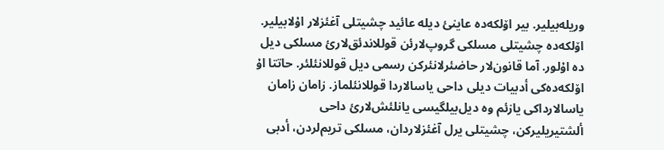وریلەبیلیر. بیر اۆلکەدە عاینئ دیلە عائید چشیتلی آغئزلار اۇلابیلیر. اۆلکەدە چشیتلی مسلکی گروپ‌لارئن قوللاندئق‌لارئ مسلکی دیل دە اۇلور. آما قانون‌لار حاضئرلانئرکن رسمی دیل قوللانئلئر. حاتتا اۇ اۆلکەدەکی أدبیات دیلی داحی یاسالاردا قوللانئلماز. زامان زامان یاسالارداکی یازئم وە دیل‌بیلگیسی یانلئش‌لارئ داحی ألشتیریلیرکن، چشیتلی یرل آغئزلاردان، مسلکی تریم‌لردن، أدبی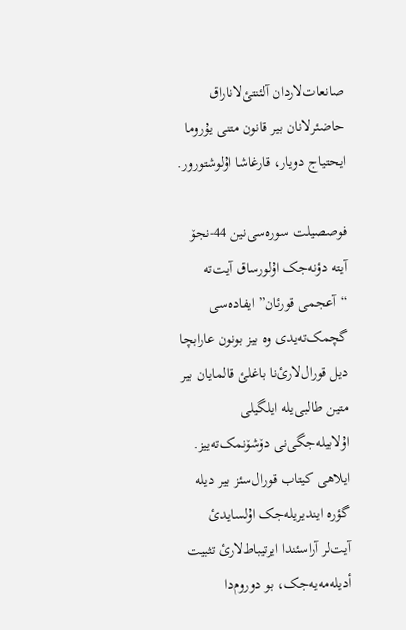صانعات‌لاردان آلئنتئ‌لاناراق حاضئرلانان بیر قانون متنی یۇروما ایحتیاج دویار، قارغاشا اۇلوشتورور.

فوصصیلت سورەسی‌نین 44-نجۆ آیتە دؤنەجک اۇلورساق آیت‌تە “آعجمی قورئان” ایفادەسی گچمک‌تەیدی وە بیز بونون عارابچا دیل قورال‌لارئ‌نا باغلئ قالمایان بیر متین طالبی‌یلە ایلگیلی اۇلابیلەجگی‌نی دۆشۆنمک‌تەییز. ایلاهی کیتاب قورال‌سئز بیر دیلە گؤرە ایندیریلەجک اۇلسایدئ آیت‌لر آراسئندا ایرتیباط‌لارئ تثبیت أدیلەمەیەجک، بو دوروم‌دا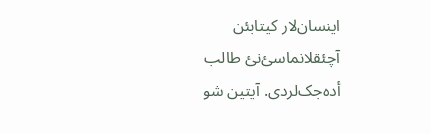اینسان‌لار کیتابئن آچئقلانماسئ‌نئ طالب أدەجک‌لردی. آیتین شو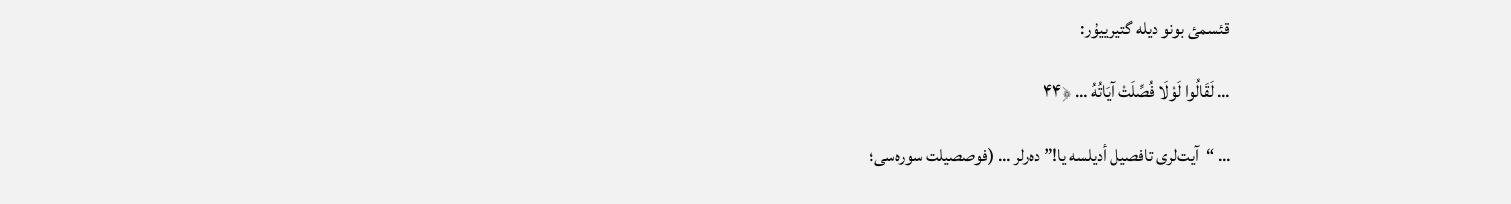قئسمئ بونو دیلە گتیرییۇر:

… لَقَالُوا لَوْلَا فُصِّلَتْ آيَاتُهُ … ﴿۴۴

… “آیت‌لری تافصیل أدیلسە یا!” دەرلر … (فوصصیلت سورەسی؛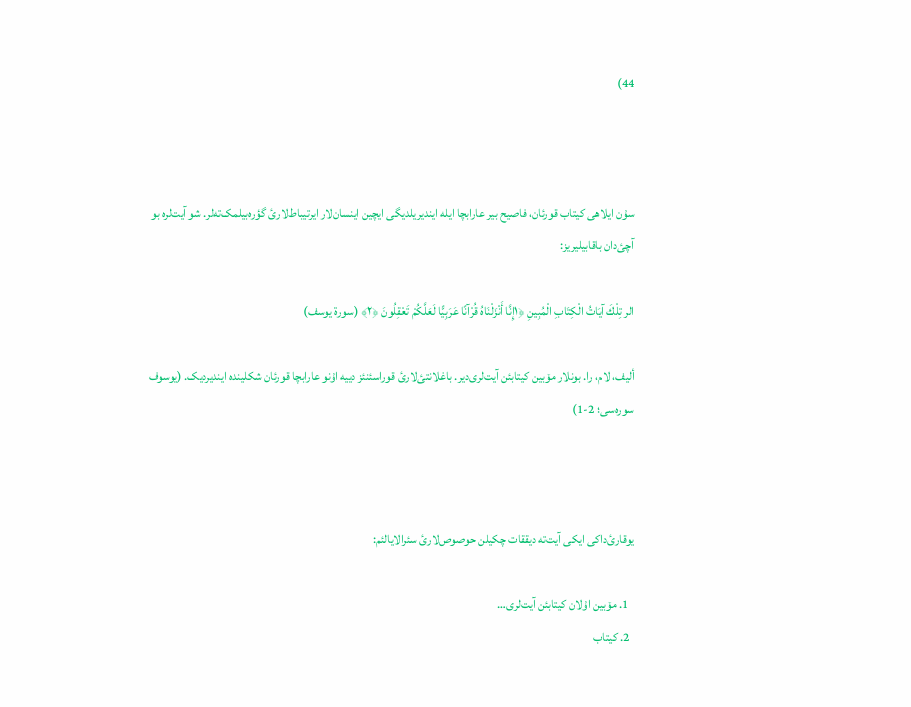44)



سۇن ایلاهی کیتاب قورئان، فاصیح بیر عارابچا ایلە ایندیریلدیگی ایچین اینسان‌لار ایرتیباط‌لارئ گؤرەبیلمک‌تەلر. شو آیت‌لرە بو آچئ‌دان باقابیلیریز:

الر تِلْكَ آيَاتُ الْكِتَابِ الْمُبِينِ ﴿۱إِنَّا أَنْزَلْنَاهُ قُرْآنًا عَرَبِيًّا لَعَلَّكُمْ تَعْقِلُونَ ﴿۲﴾ (سورة یوسف)

ألیف، لام، را. بونلار مۆبین کیتابئن آیت‌لری‌دیر. باغلانتئ‌لارئ قوراسئنئز دییە اۇنو عارابچا قورئان شکلیندە ایندیردیک. (یوسوف سورەسی؛ 2-1)



یوقارئ‌داکی ایکی آیت‌تە دیققات چکیلن حوصوص‌لارئ سئرالایالئم:

  1. مۆبین اۇلان کیتابئن آیت‌لری…
  2. کیتاب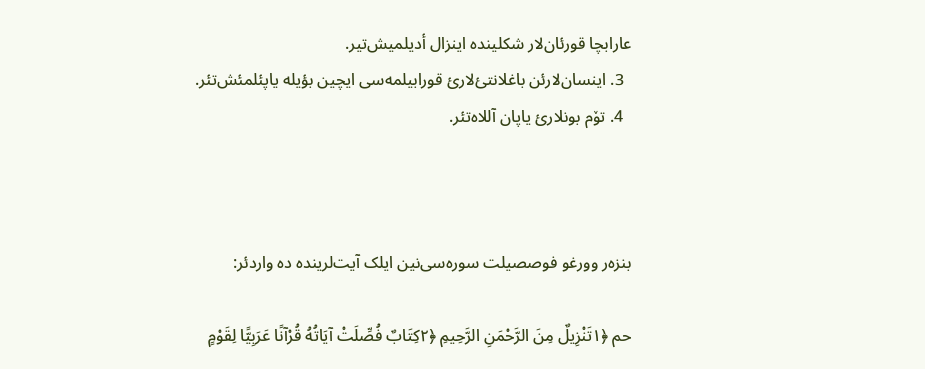عارابچا قورئان‌لار شکلیندە اینزال أدیلمیش‌تیر.
  3. اینسان‌لارئن باغلانتئ‌لارئ قورابیلمەسی ایچین بؤیلە یاپئلمئش‌تئر.
  4. تۆم بونلارئ یاپان آللاەتئر.



بنزەر وورغو فوصصیلت سورەسی‌نین ایلک آیت‌لریندە دە واردئر:

حم ﴿۱تَنْزِيلٌ مِنَ الرَّحْمَنِ الرَّحِيمِ ﴿۲كِتَابٌ فُصِّلَتْ آيَاتُهُ قُرْآنًا عَرَبِيًّا لِقَوْمٍ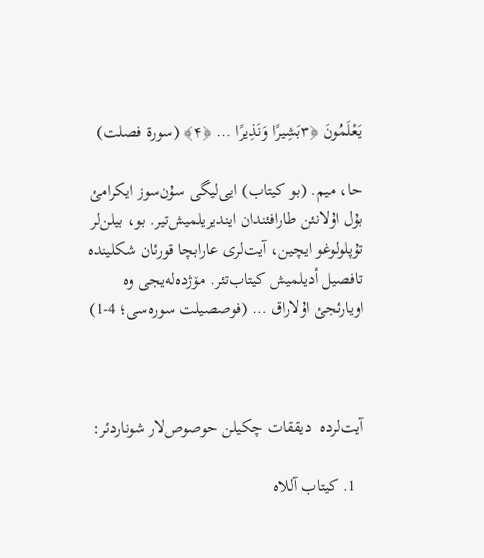يَعْلَمُونَ ﴿۳بَشِيرًا وَنَذِيرًا … ﴿۴﴾ (سورة فصلت)

حا، میم. (بو کیتاب) ایی‌لیگی سۇن‌سوز ایکرامئ بۇل اۇلانئن طارافئندان ایندیریلمیش‌تیر. بو، بیلن‌لر تۇپلولوغو ایچین، آیت‌لری عارابچا قورئان شکلیندە تافصیل أدیلمیش کیتاب‌تئر. مۆژدەلەیجی وە اویارئجئ اۇلاراق … (فوصصیلت سورەسی؛ 4-1)



آیت‌لردە  دیققات چکیلن حوصوص‌لار شوناردئر:

  1. کیتاب آللاە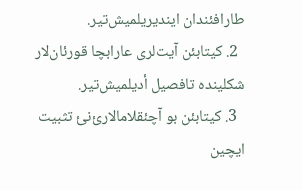طارافئندان ایندیریلمیش‌تیر.
  2. کیتابئن آیت‌لری عارابچا قورئان‌لار شکلیندە تافصیل أدیلمیش‌تیر.
  3. کیتابئن بو آچئقلامالارئ‌نئ تثبیت ایچین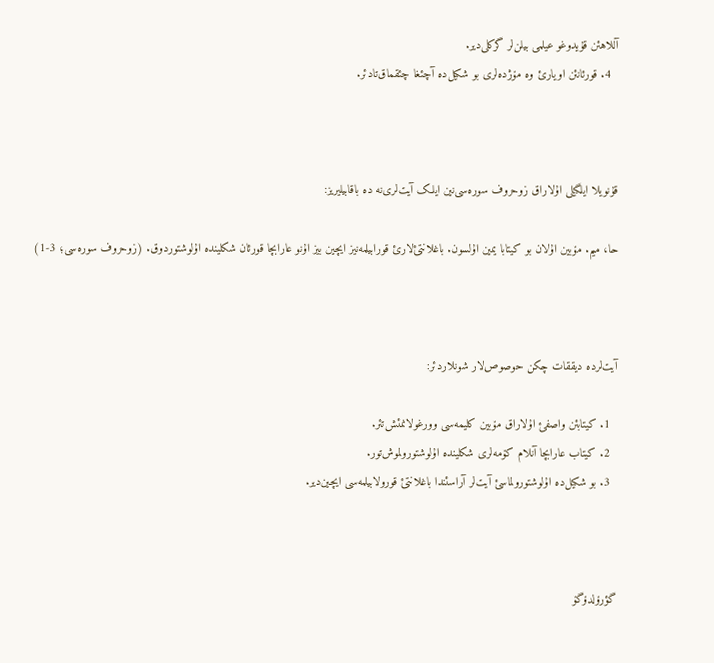آللاهئن قۇیدوغو عیلمی بیلن‌لر گرکلی‌دیر.
  4. قورئانئن اویارئ وە مۆژدەلری بو شکیل‌دە آچئغا چئقماق‌تادئر.



قۇنویلا ایلگیلی اۇلاراق زوحروف سورەسی‌نین ایلک آیت‌لری‌نە دە باقابیلیریز:

حا، میم. مۆبین اۇلان بو کیتابا یمین اۇلسون. باغلانتئ‌لارئ قورابیلمەنیز ایچین بیز اۇنو عارابچا قورئان شکلیندە اۇلوشتوردوق. (زوحروف سورەسی؛ 3-1)



آیت‌لردە دیققات چکن حوصوص‌لار شونلاردئر:

  1. کیتابئن واصفئ اۇلاراق مۆبین کلیمەسی وورغولانمئش‌تئر.
  2. کیتاب عارابچا آنلام کۆمەلری شکلیندە اۇلوشتورولموش‌تور.
  3. بو شکیل‌دە اۇلوشتورولماسئ آیت‌لر آراسئندا باغلانتئ قورولابیلمەسی ایچین‌دیر.



گؤرۆلدۆگۆ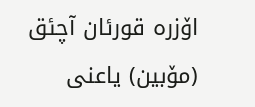اۆزرە قورئان آچئق (مۆبین) یاعنی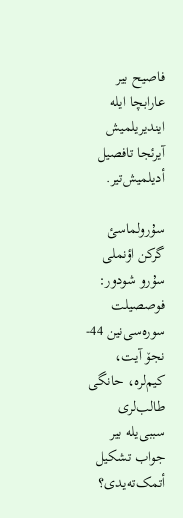فاصیح بیر عارابچا ایلە ایندیریلمیش آیرئجا تافصیل أدیلمیش‌تیر.

سۇرولماسئ گرکن اؤنملی سۇرو شودور: فوصصیلت سورەسی‌نین 44-نجۆ آیت، کیم‌لرە، حانگی طالب‌لری سببی‌یلە بیر جواب تشکیل أتمک‌تەیدی؟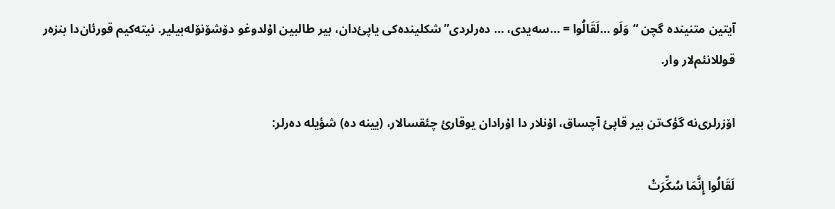آیتین متنیندە گچن “وَلَو …لَقَالُوا = …سەیدی، … دەرلردی” شکلیندەکی یاپئ‌دان، بیر طالبین اۇلدوغو دۆشۆنۆلەبیلیر. نیتەکیم قورئان‌دا بنزەر قوللانئم‌لار وار.

اۆزرلری‌نە گؤک‌تن بیر قاپئ آچساق، اۇنلار دا اۇرادان یوقارئ چئقسالار، (یینە دە) شؤیلە دەرلر:

لَقَالُوا إِنَّمَا سُكِّرَتْ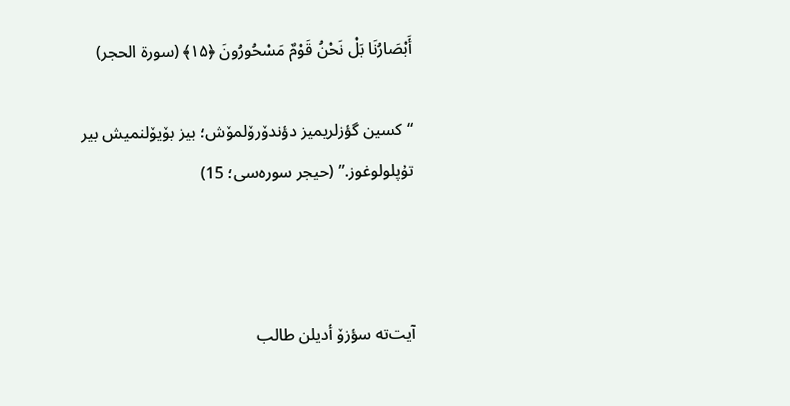أَبْصَارُنَا بَلْ نَحْنُ قَوْمٌ مَسْحُورُونَ ﴿۱۵﴾ (سورة الحجر)

“کسین گؤزلریمیز دؤندۆرۆلمۆش؛ بیز بۆیۆلنمیش بیر تۇپلولوغوز.” (حیجر سورەسی؛ 15)



آیت‌تە سؤزۆ أدیلن طالب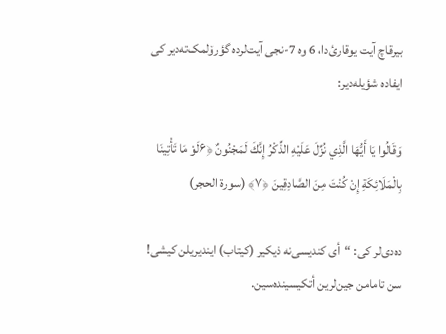بیرقاچ آیت یوقارئ‌دا، 6 وە 7-نجی آیت‌لردە گؤرۆلمک‌تەدیر کی ایفادە شؤیلەدیر:

وَقَالُوا يَا أَيُّهَا الَّذِي نُزِّلَ عَلَيْهِ الذِّكْرُ إِنَّكَ لَمَجْنُونٌ ﴿۶لَوْ مَا تَأْتِينَا بِالْمَلَائِكَةِ إِنْ كُنْتَ مِنَ الصَّادِقِينَ ﴿۷﴾ (سورة الحجر)

دەدی‌لر کی: “أی کندیسی‌نە ذیکیر (کیتاب) ایندیریلن کیشی! سن تامامن جین‌لرین أتکیسیندەسین.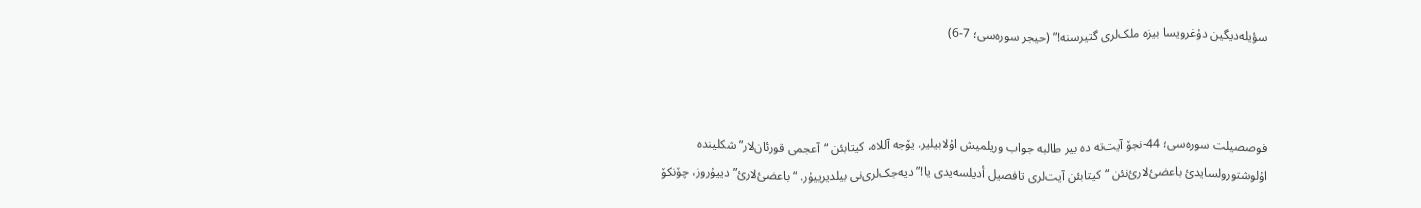سؤیلەدیگین دۇغرویسا بیزە ملک‌لری گتیرسنە!” (حیجر سورەسی؛ 7-6)



فوصصیلت سورەسی؛ 44-نجۆ آیت‌تە دە بیر طالبە جواب وریلمیش اۇلابیلیر. یۆجە آللاە، کیتابئن “آعجمی قورئان‌لار” شکلیندە اۇلوشتورولسایدئ باعضئ‌لارئ‌نئن “کیتابئن آیت‌لری تافصیل أدیلسەیدی یا!” دیەجک‌لری‌نی بیلدیرییۇر. “باعضئ‌لارئ” دییۇروز، چۆنکۆ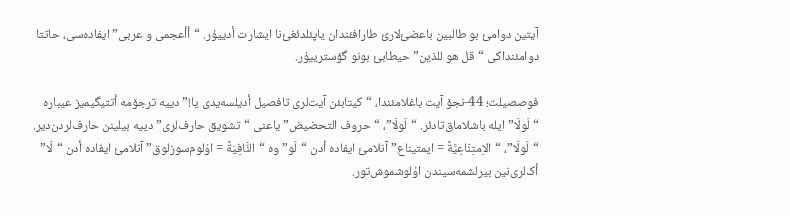آیتین دوامئ بو طالبین باعضئ‌لارئ طارافئندان یاپئلدئغئ‌نا ایشارت أدییۇر. “أأعجمی و عربی” ایفادەسی، حاتتا دوامئنداکی “قل هو للذین” حیطابئ بونو گؤسترییۇر.

فوصصیلت؛ 44-نجۆ آیت باغلامئندا، “کیتابئن آیت‌لری تافصیل أدیلسەیدی یا!” دییە ترجۆمە أتتیگیمیز عیبارە “لَولَا” ایلە باشلاماق‌تادئر. “لَولَا”، “حروف التحضیض” یاعنی “تشویق حارف‌لری” دییە بیلینن حارف‌لردن‌دیر. “لَولَا”، “الاِمتِنَاعِیَّةً = ایمتیناع” آنلامئ ایفادە أدن “لَو” وە “النَّافِیَةً = اۇلوم‌سوزلوق” آنلامئ ایفادە أدن “لَا” أک‌لری‌نین بیرلشمەسیندن اۇلوشموش‌تور.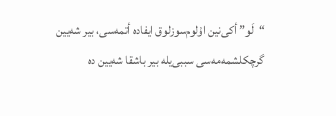“لَو” أکی‌نین اۇلوم‌سوزلوق ایفادە أتمەسی، بیر شەیین گرچکلشمەمەسی سببی‌یلە بیر باشقا شەیین دە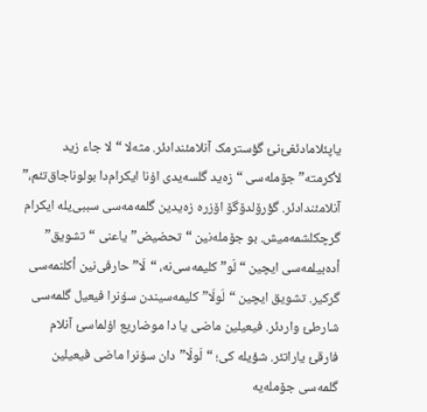یاپئلامادئغئ‌نئ گؤسترمک آنلامئندادئر. مثەلا “لا جاء زید لأکرمتە” جۆملەسی “زەید گلسەیدی اۇنا ایکرام‌دا بولوناجاق‌تئم،” آنلامئندادئر. گؤرۆلدۆگۆ اۆزرە زەیدین گلمەمەسی سببی‌یلە ایکرام گرچکلشمەمیش. بو جۆملەنین “تحضیض” یاعنی “تشویق” أدەبیلمەسی ایچین “لَو” کلیمەسی‌نە، “لَا” حارفی‌نین أکلنمەسی گرکیر. تشویق ایچین “لَولَا” کلیمەسیندن سۇنرا فیعیل گلمەسی شارطئ واردئر. فیعیلین ماضی یا دا موضاریع اۇلماسئ آنلام فارقئ یاراتئر. شؤیلە کی؛ “لَولَا”دان سۇنرا ماضی فیعیلین گلمەسی جۆملەیە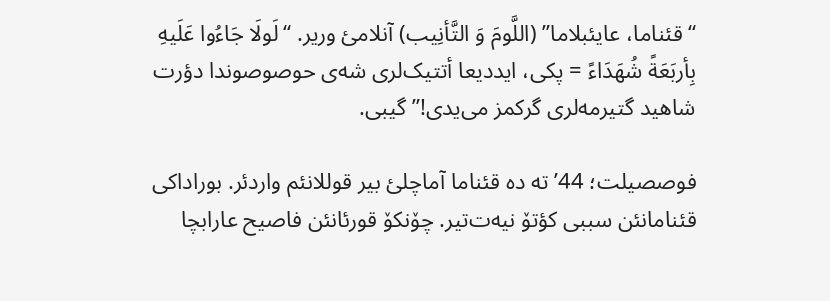“قئناما، عایئبلاما” (اللَّومَ وَ التَّأنِیب) آنلامئ وریر. “لَولَا جَاءُوا عَلَیەِ بِأربَعَةً شُهَدَاءً = پکی، ایددیعا أتتیک‌لری شەی حوصوصوندا دؤرت شاهید گتیرمەلری گرکمز می‌یدی!” گیبی.

فوصصیلت؛ 44’تە دە قئناما آماچلئ بیر قوللانئم واردئر. بوراداکی قئنامانئن سببی کؤتۆ نیەت‌تیر. چۆنکۆ قورئانئن فاصیح عارابچا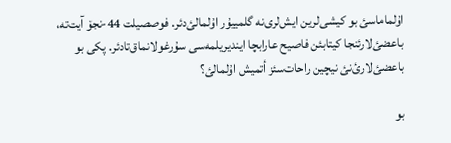اۇلماماسئ بو کیشی‌لرین ایش‌لری‌نە گلمییۇر اۇلمالئ‌دئر. فوصصیلت 44-نجۆ آیت‌تە، باعضئ‌لارئنجا کیتابئن فاصیح عارابچا ایندیریلمەسی سۇرغولانماق‌تادئر. پکی بو باعضئ‌لارئ‌نئ نیچین راحات‌سئز أتمیش اۇلمالئ؟

بو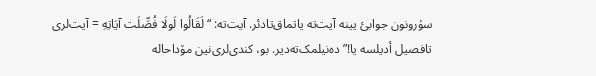سۇرونون جوابئ یینە آیت‌تە یاتماق‌تادئر. آیت‌تە: “لَقَالُوا لَولَا فُصِّلَت آیَاتِەِ = آیت‌لری تافصیل أدیلسە یا!” دەنیلمک‌تەدیر. بو، کندی‌لری‌نین مۆداحالە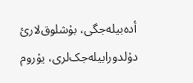أدەبیلەجگی، بۇشلوق‌لارئ دۇلدورابیلەجک‌لری، یۇروم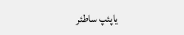یاپئپ ساطئر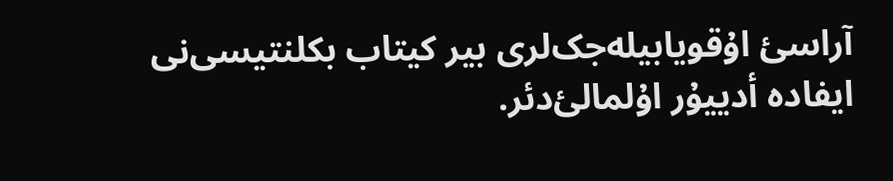آراسئ اۇقویابیلەجک‌لری بیر کیتاب بکلنتیسی‌نی ایفادە أدییۇر اۇلمالئ‌دئر.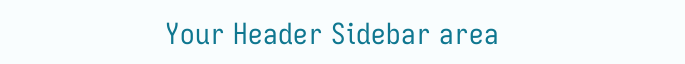Your Header Sidebar area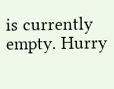is currently empty. Hurry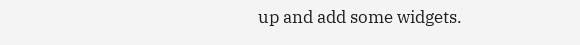up and add some widgets.